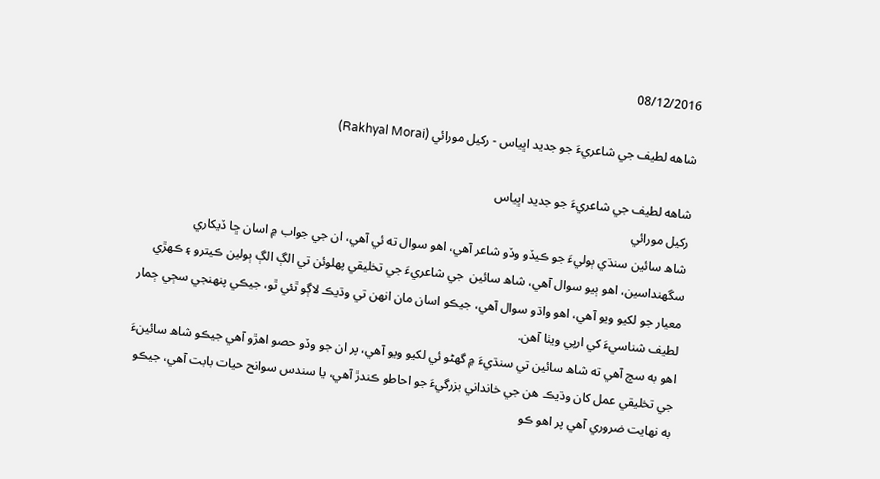08/12/2016

شاهه لطيف جي شاعريءَ جو جديد اڀياس - رکيل مورائي (Rakhyal Morai)

شاهه لطيف جي شاعريءَ جو جديد اڀياس
رکيل مورائي
شاھ سائين سنڌي ٻوليءَ جو ڪيڏو وڏو شاعر آهي، اهو سوال ته ئي آهي، ان جي جواب ۾ اسان ڇا ڏيکاري سگهنداسين، اهو ٻيو سوال آهي، شاھ سائين  جي شاعريءَ جي تخليقي پهلوئن تي الڳ الڳ ٻولين ڪيترو ۽ ڪهڙي معيار جو لکيو ويو آهي، اهو واڌو سوال آهي، جيڪو اسان مان انهن تي وڌيڪ لاڳو ٿئي ٿو، جيڪي پنهنجي سڄي ڄمار لطيف شناسيءَ کي ارپي ويٺا آهن.
اهو به سچ آهي ته شاھ سائين تي سنڌيءَ ۾ گهڻو ئي لکيو ويو آهي، پر ان جو وڏو حصو اهڙو آهي جيڪو شاھ سائينءَ جي تخليقي عمل کان وڌيڪ هن جي خانداني بزرگيءَ جو احاطو ڪندڙ آهي، يا سندس سوانح حيات بابت آهي، جيڪو به نهايت ضروري آهي پر اهو ڪو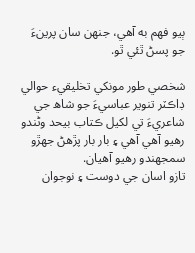ٻيو فهم به آهي، جنهن سان پرينءَ جو پسڻ ٿئي ٿو.

شخصي طور مونکي تخليقيء حوالي ڊاڪٽر تنوير عباسيءَ جو شاھ جي شاعريءَ تي لکيل ڪتاب بيحد وڻندو رهيو آهي آهي ۽ بار بار پڙهڻ جهڙو سمجهندو رهيو آهيان.
تازو اسان جي دوست ۽ نوجوان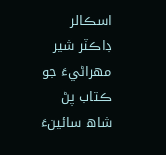اسڪالر ڊاڪٽر شير مهراڻيءَ جو ڪتاب پڻ شاھ سائينءَ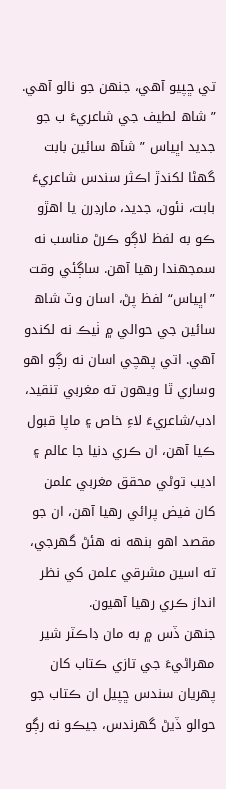تي ڇپيو آهي، جنهن جو نالو آهي. ”شاھ لطيف جي شاعريءَ ب جو جديد اڀياس ” شآھ سائين بابت گهڻا لکندڙ اڪثر سندس شاعريءَ بابت، نئون، جديد، مارڊرن يا اهڙو ڪو به لفظ لاڳو ڪرڻ مناسب نه سمجهندا رهيا آهن. ساڳئي وقت ”اڀياس“ لفظ پڻ، اسان وٽ شاھ سائين جي حوالي ۾ ٺيڪ نه لکندو آهي. اتي پهچي اسان نه رڳو اهو وساري ٿا ويهون ته مغربي تنقيد، ادب/شاعريءَ لاءِ خاص ۽ ماپا قبول ڪيا آهن، ان ڪري دنيا جا عالم ۽ اديب توڻي محقق مغربي علمن کان فيض پرائي رهيا آهن، ان جو مقصد اهو بنهه نه هئڻ گهرجي، ته اسين مشرقي علمن کي نظر انداز ڪري رهيا آهيون.
جنهن ڏس ۾ به مان ڊاڪٽر شير مهراڻيءَ جي تازي ڪتاب کان  پهريان سندس ڇپيل ان ڪتاب جو حوالو ڏيڻ گهرندس، جيڪو نه رڳو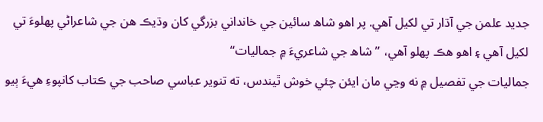جديد علمن جي آڌار تي لکيل آهي. پر اهو شاھ سائين جي خانداني بزرگي کان وڌيڪ هن جي شاعراڻي پهلوءَ تي لکيل آهي ۽ اهو هڪ پهلو آهي، ”شاھ جي شاعريءَ ۾ جماليات“
جماليات جي تفصيل ۾ نه وڃي مان ايئن چئي خوش ٿيندس، ته تنوير عباسي صاحب جي ڪتاب کانپوءِ هيءَ ٻيو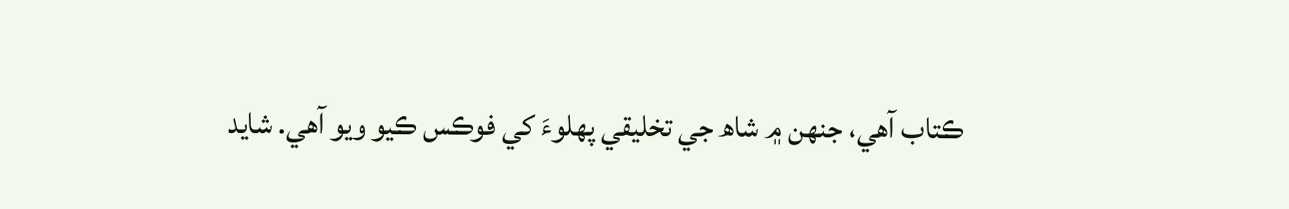ڪتاب آهي، جنهن ۾ شاھ جي تخليقي پهلوءَ کي فوڪس ڪيو ويو آهي. شايد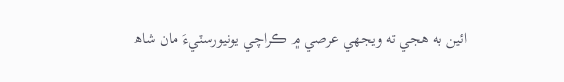ائين به هجي ته ويجهي عرصي ۾ ڪراچي يونيورسٽيءَ مان شاھ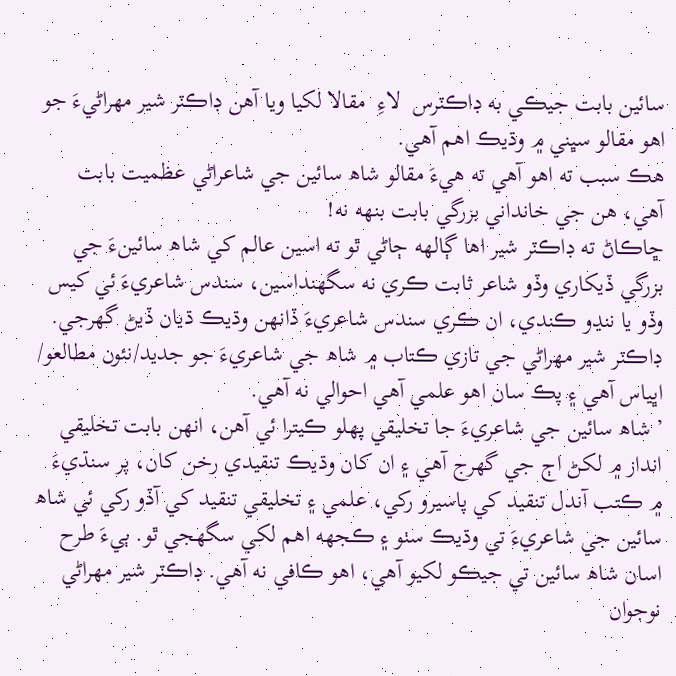سائين بابت جيڪي به ڊاڪٽرس  لاءِ  مقالا لکيا ويا آهن ڊاڪٽر شير مهراڻيءَ جو اهو مقالو سڀني ۾ وڌيڪ اهم آهي.
هڪ سبب ته اهو آهي ته هيءَ مقالو شاھ سائين جي شاعراڻي عظميت بابت آهي، هن جي خانداني بزرگي بابت بنهه نه!
ڇاڪاڻ ته ڊاڪٽر شير اها ڳالهه ڄاڻي ٿو ته اسين عالم کي شاھ سائينءَ جي بزرگي ڏيکاري وڏو شاعر ثابت ڪري نه سگهنداسين، سندس شاعريءَ ئي کيس وڏو يا ننڍو ڪندي، ان ڪري سندس شاعريءَ ڏانهن وڌيڪ ڌيان ڏيڻ گهرجي.
ڊاڪٽر شير مهراڻي جي تازي ڪتاب ۾ شاھ جي شاعريءَ جو جديد/نئون مطالعو/ اڀياس آهي ۽ پڪ سان اهو علمي آهي احوالي نه آهي.
’ شاھ سائين جي شاعريءَ جا تخليقي پهلو ڪيترا ئي آهن، انهن بابت تخليقي انداز ۾ لکڻ اڄ جي گهرج آهي ۽ ان کان وڌيڪ تنقيدي رخن کان، پر سنڌيءَ ۾ ڪتب آندل تنقيد کي پاسيرو رکي، علمي ۽ تخليقي تنقيد کي آڏو رکي ئي شاھ سائين جي شاعريءَ تي وڌيڪ سٺو ۽ ڪجهه اهم لکي سگهجي ٿو. ٻيءَ طرح اسان شاھ سائين تي جيڪو لکيو آهي، اهو ڪافي نه آهي. ڊاڪٽر شير مهراڻي نوجوان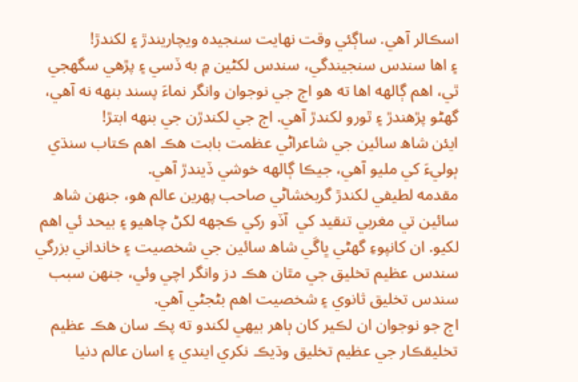اسڪالر آهي. ساڳئي وقت نهايت سنجيده ويچاريندڙ ۽ لکندڙ!
۽ اها سندس سنجيندگي، سندس لکڻين ۾ به ڏسي ۽ پڙهي سگهجي ٿي، اهم ڳالهه اها ته هو اڄ جي نوجوان وانگر نماءَ پسند بنهه نه آهي، گهڻو پڙهندڙ ۽ ٿورو لکندڙ آهي. اڄ جي لکندڙن جي بنهه ابتڙ!
ايئن شاھ سائين جي شاعراڻي عظمت بابت هڪ اهم ڪتاب سنڌي ٻوليءَ کي مليو آهي، جيڪا ڳالهه خوشي ڏيندڙ آهي.
مقدمه لطيفي لکندڙ گربخشاڻي صاحب پهرين عالم هو، جنهن شاھ سائين تي مغربي تنقيد کي  آڏو رکي ڪجهه لکڻ چاهيو ۽ بيحد ئي اهم لکيو. ان کانپوءِ گهڻي ڀاڱي شاھ سائين جي شخصيت ۽ خانداني بزرگي سندس عظيم تخليق جي مٿان هڪ دز وانگر اچي وئي، جنهن سبب سندس تخليق ثانوي ۽ شخصيت اهم بڻجڻي آهي.
اڄ جو نوجوان ان لڪير کان ٻاهر بيهي لکندو ته پڪ سان هڪ عظيم تخليقڪار جي عظيم تخليق وڌيڪ نکري ايندي ۽ اسان عالم دنيا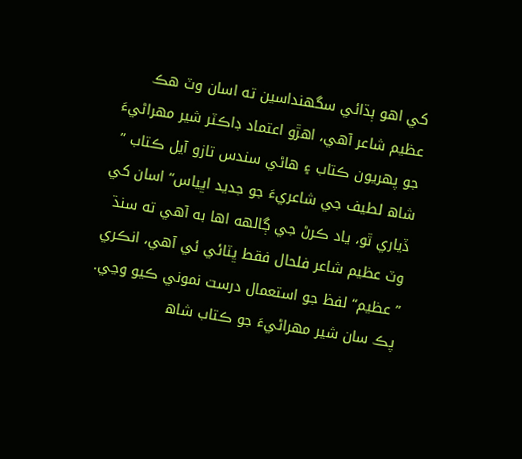کي اهو ٻڌائي سگهنداسين ته اسان وٽ هڪ عظيم شاعر آهي، اهڙو اعتماد ڊاڪٽر شير مهراڻيءَ جو پهريون ڪتاب ۽ هاڻي سندس تازو آيل ڪتاب ” شاھ لطيف جي شاعريءَ جو جديد اڀياس“ اسان کي ڏياري ٿو، ياد ڪرڻ جي ڳالهه اها به آهي ته سنڌ وٽ عظيم شاعر فلحال فقط ڀٽائي ئي آهي، انڪري ” عظيم“ لفظ جو استعمال درست نموني ڪيو وڃي.
پڪ سان شير مهراڻيءَ جو ڪتاب شاھ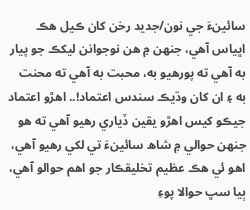سائينءَ جي نون/جديد رخن کان ڪيل هڪ اڀياس آهي، جنهن ۾ هن نوجوانن ليکڪ جو پيار به آهي ته پورهيو به، محبت به آهي ته محنت به ۽ ان کان وڌيڪ سندس اعتماد!.. اهڙو اعتماد جيڪو کيس اهڙو يقين ڏياري رهيو آهي ته هو جنهن حوالي ۾ شاھ سائينءَ تي لکي رهيو آهي، اهو ئي هڪ عظيم تخليقڪار جو اهم حوالو آهي، ٻيا سڀ حوالا پوءِ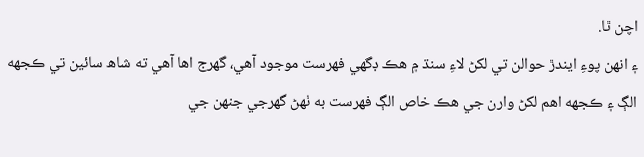اچن ٿا.
۽ انهن پوءِ ايندڙ حوالن تي لکڻ لاءِ سنڌ ۾ هڪ ڊگهي فهرست موجود آهي، گهرج اها آهي ته شاھ سائين تي ڪجهه الڳ ۽ ڪجهه اهم لکڻ وارن جي هڪ خاص الڳ فهرست به ٺهڻ گهرجي جنهن جي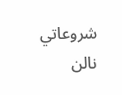شروعاتي نالن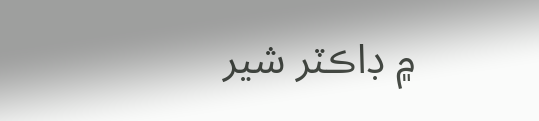۾ ڊاڪٽر شير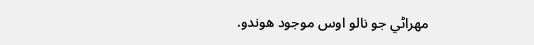مهراڻي جو نالو اوس موجود هوندو.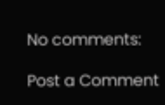No comments:

Post a Comment